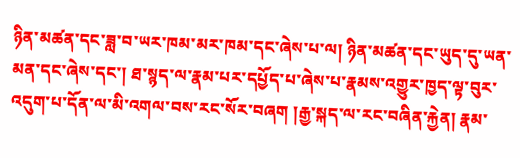ཉིན་མཚན་དང་ཟླ་བ་ཡར་ཁམ་མར་ཁམ་དང་ཞེས་པ་ལ། ཉིན་མཚན་དང་ཡུད་དུ་ཡན་མན་དང་ཞེས་དང་། ཐ་སྙད་ལ་རྣམ་པར་དཔྱོད་པ་ཞེས་པ་རྣམས་འགྱུར་ཁྱད་ལྟ་བུར་འདུག་པ་དོན་ལ་མི་འགལ་བས་རང་སོར་བཞག །རྒྱ་སྐད་ལ་རང་བཞིན་རྐྱེན། རྣམ་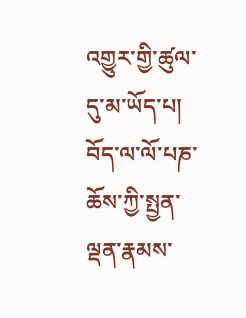འགྱུར་གྱི་ཚུལ་དུ་མ་ཡོད་པ། བོད་ལ་ལོ་པཎ་ཆོས་ཀྱི་སྤྱན་ལྡན་རྣམས་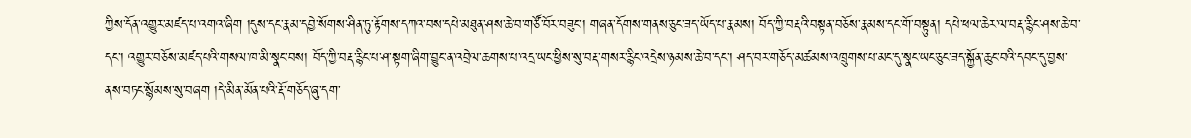ཀྱིས་དོན་འགྱུར་མཛད་པ་འགའ་ཞིག །དུས་དང་རྣམ་དབྱེ་སོགས་ཤིན་ཏུ་རྟོགས་དཀའ་བས་དཔེ་མཐུན་ཤས་ཆེ་བ་གཙོ་བོར་བཟུང་། གཞན་དོགས་གནས་ཅུང་ཟད་ཡོད་པ་རྣམས། བོད་ཀྱི་བརྡའི་བསྟན་བཅོས་རྣམས་དང་གོ་བསྟུན། དཔེ་ཕལ་ཆེར་ལ་བརྡ་རྙིང་ཤས་ཆེ་བ་དང་། འགྱུར་བཅོས་མཛད་པའི་གསལ་ཁ་མི་སྣང་བས། བོད་ཀྱི་བརྡ་རྙིང་པ་ཤ་སྟག་ཞིག་བྱུང་ན་འབྲེལ་ཆགས་པ་འདྲ་ཡང་ཕྱིས་སུ་བརྡ་གསར་རྙིང་འདྲེས་ཉམས་ཆེ་བ་དང་། ཤད་བར་གཅོད་མཚམས་འཁྲུགས་པ་མང་དུ་སྣང་ཡང་ཅུང་ཟད་སྐྱོན་ཆུང་བའི་དབང་དུ་བྱས་ནས་བཏང་སྙོམས་སུ་བཞག །དེ་མིན་མོན་པའི་རྡོ་གཅོད་ཞུ་དག་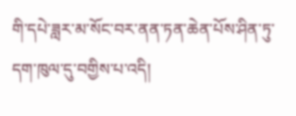གི་དཔེ་ཟླར་མ་སོང་བར་ནན་ཏན་ཆེན་པོས་ཤིན་ཏུ་དག་ཁུལ་དུ་བགྱིས་པ་འདི།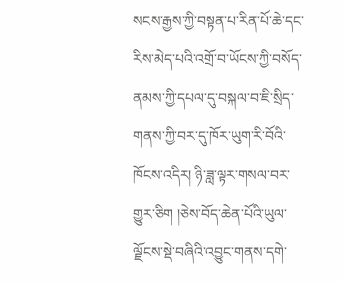སངས་རྒྱས་ཀྱི་བསྟན་པ་རིན་པོ་ཆེ་དང་རིས་མེད་པའི་འགྲོ་བ་ཡོངས་ཀྱི་བསོད་ནམས་ཀྱི་དཔལ་དུ་བསྐལ་བ་ཇི་སྲིད་གནས་ཀྱི་བར་དུ་ཁོར་ཡུག་རི་བོའི་ཁོངས་འདིར། ཉི་ཟླ་ལྟར་གསལ་བར་གྱུར་ཅིག །ཅེས་བོད་ཆེན་པོའི་ཡུལ་ལྗོངས་སྡེ་བཞིའི་འབྱུང་གནས་དགེ་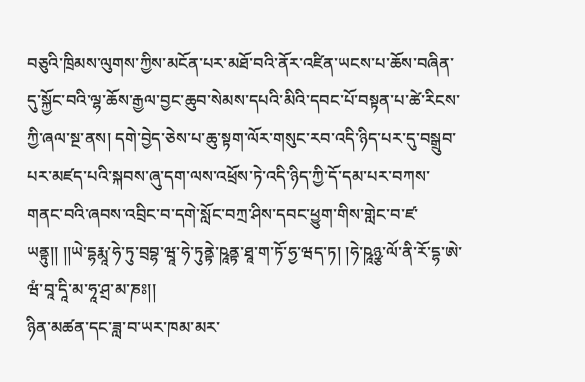བཅུའི་ཁྲིམས་ལུགས་ཀྱིས་མངོན་པར་མཐོ་བའི་ནོར་འཛིན་ཡངས་པ་ཆོས་བཞིན་དུ་སྐྱོང་བའི་ལྷ་ཆོས་རྒྱལ་བྱང་ཆུབ་སེམས་དཔའི་མིའི་དབང་པོ་བསྟན་པ་ཚེ་རིངས་ཀྱི་ཞལ་སྔ་ནས། དགེ་བྱེད་ཅེས་པ་ཆུ་སྟག་ལོར་གསུང་རབ་འདི་ཉིད་པར་དུ་བསྒྲུབ་པར་མཛད་པའི་སྐབས་ཞུ་དག་ལས་འཕྲོས་ཏེ་འདི་ཉིད་ཀྱི་དོ་དམ་པར་བཀས་གནང་བའི་ཞབས་འབྲིང་བ་དགེ་སློང་བཀྲ་ཤིས་དབང་ཕྱུག་གིས་གླེང་བ་ཛ་ཡནྟུ།། །།ཡེ་དྷརྨཱ་ཧེ་ཏུ་བྲབྷ་ཝཱ་ཧེ་ཏུནྟེ་ཥཱནྟ་ཐཱ་ག་ཏོ་ཧྱ་ཝད་ཏ། །ཧེ་ཥཱཉྩ་ལོ་ནི་རོ་དྷ་ཨེ་ཝཾ་བཱ་དཱི་མ་ཧཱ་ཤྲ་མ་ཎཿ།།
ཉིན་མཚན་དང་ཟླ་བ་ཡར་ཁམ་མར་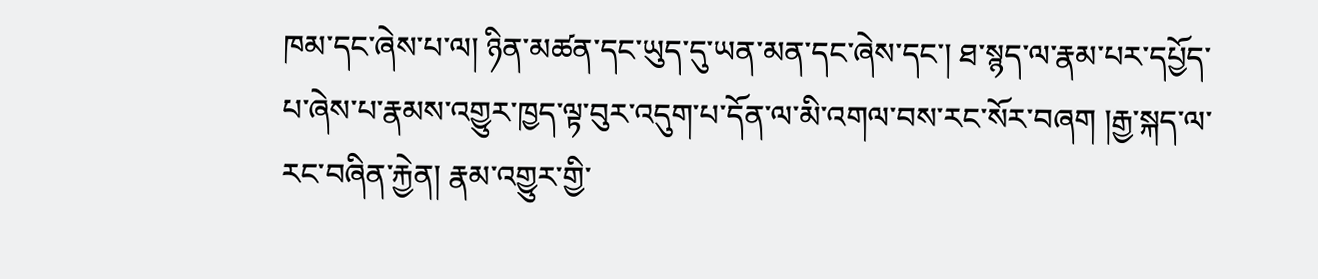ཁམ་དང་ཞེས་པ་ལ། ཉིན་མཚན་དང་ཡུད་དུ་ཡན་མན་དང་ཞེས་དང་། ཐ་སྙད་ལ་རྣམ་པར་དཔྱོད་པ་ཞེས་པ་རྣམས་འགྱུར་ཁྱད་ལྟ་བུར་འདུག་པ་དོན་ལ་མི་འགལ་བས་རང་སོར་བཞག །རྒྱ་སྐད་ལ་རང་བཞིན་རྐྱེན། རྣམ་འགྱུར་གྱི་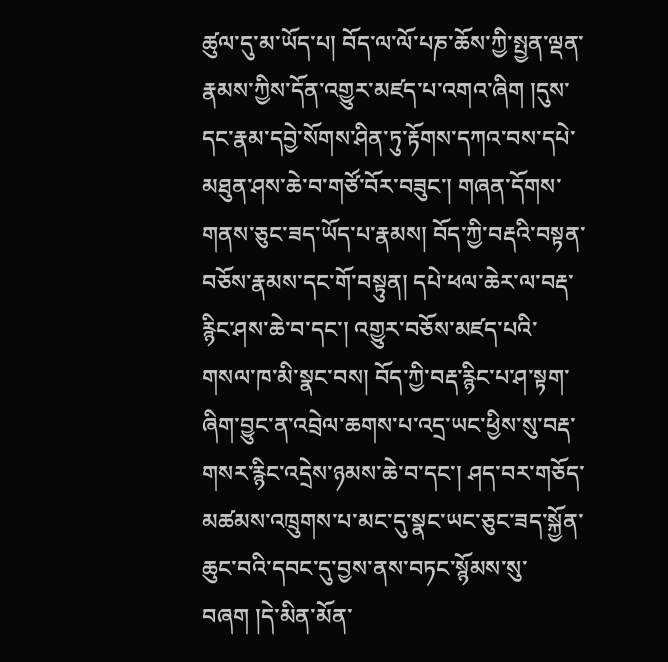ཚུལ་དུ་མ་ཡོད་པ། བོད་ལ་ལོ་པཎ་ཆོས་ཀྱི་སྤྱན་ལྡན་རྣམས་ཀྱིས་དོན་འགྱུར་མཛད་པ་འགའ་ཞིག །དུས་དང་རྣམ་དབྱེ་སོགས་ཤིན་ཏུ་རྟོགས་དཀའ་བས་དཔེ་མཐུན་ཤས་ཆེ་བ་གཙོ་བོར་བཟུང་། གཞན་དོགས་གནས་ཅུང་ཟད་ཡོད་པ་རྣམས། བོད་ཀྱི་བརྡའི་བསྟན་བཅོས་རྣམས་དང་གོ་བསྟུན། དཔེ་ཕལ་ཆེར་ལ་བརྡ་རྙིང་ཤས་ཆེ་བ་དང་། འགྱུར་བཅོས་མཛད་པའི་གསལ་ཁ་མི་སྣང་བས། བོད་ཀྱི་བརྡ་རྙིང་པ་ཤ་སྟག་ཞིག་བྱུང་ན་འབྲེལ་ཆགས་པ་འདྲ་ཡང་ཕྱིས་སུ་བརྡ་གསར་རྙིང་འདྲེས་ཉམས་ཆེ་བ་དང་། ཤད་བར་གཅོད་མཚམས་འཁྲུགས་པ་མང་དུ་སྣང་ཡང་ཅུང་ཟད་སྐྱོན་ཆུང་བའི་དབང་དུ་བྱས་ནས་བཏང་སྙོམས་སུ་བཞག །དེ་མིན་མོན་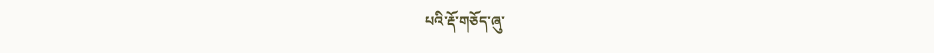པའི་རྡོ་གཅོད་ཞུ་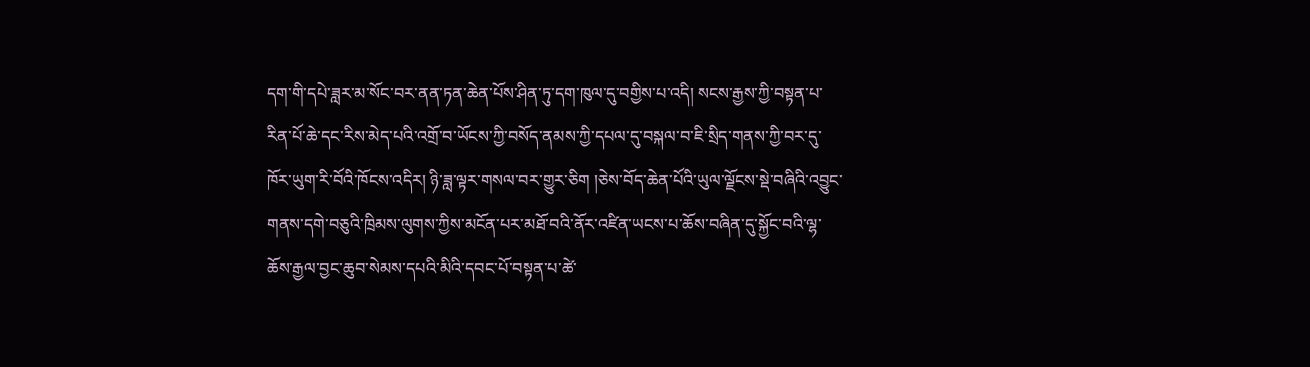དག་གི་དཔེ་ཟླར་མ་སོང་བར་ནན་ཏན་ཆེན་པོས་ཤིན་ཏུ་དག་ཁུལ་དུ་བགྱིས་པ་འདི། སངས་རྒྱས་ཀྱི་བསྟན་པ་རིན་པོ་ཆེ་དང་རིས་མེད་པའི་འགྲོ་བ་ཡོངས་ཀྱི་བསོད་ནམས་ཀྱི་དཔལ་དུ་བསྐལ་བ་ཇི་སྲིད་གནས་ཀྱི་བར་དུ་ཁོར་ཡུག་རི་བོའི་ཁོངས་འདིར། ཉི་ཟླ་ལྟར་གསལ་བར་གྱུར་ཅིག །ཅེས་བོད་ཆེན་པོའི་ཡུལ་ལྗོངས་སྡེ་བཞིའི་འབྱུང་གནས་དགེ་བཅུའི་ཁྲིམས་ལུགས་ཀྱིས་མངོན་པར་མཐོ་བའི་ནོར་འཛིན་ཡངས་པ་ཆོས་བཞིན་དུ་སྐྱོང་བའི་ལྷ་ཆོས་རྒྱལ་བྱང་ཆུབ་སེམས་དཔའི་མིའི་དབང་པོ་བསྟན་པ་ཚེ་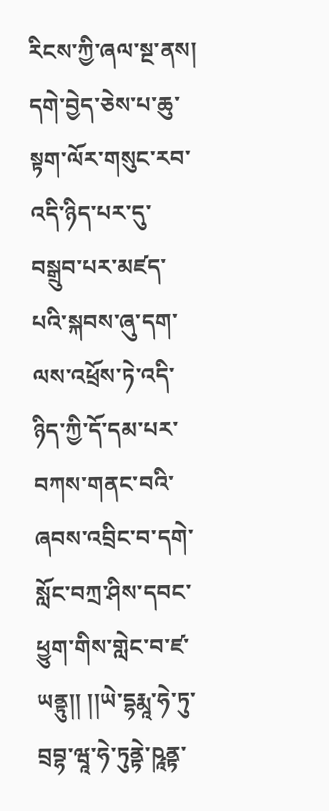རིངས་ཀྱི་ཞལ་སྔ་ནས། དགེ་བྱེད་ཅེས་པ་ཆུ་སྟག་ལོར་གསུང་རབ་འདི་ཉིད་པར་དུ་བསྒྲུབ་པར་མཛད་པའི་སྐབས་ཞུ་དག་ལས་འཕྲོས་ཏེ་འདི་ཉིད་ཀྱི་དོ་དམ་པར་བཀས་གནང་བའི་ཞབས་འབྲིང་བ་དགེ་སློང་བཀྲ་ཤིས་དབང་ཕྱུག་གིས་གླེང་བ་ཛ་ཡནྟུ།། །།ཡེ་དྷརྨཱ་ཧེ་ཏུ་བྲབྷ་ཝཱ་ཧེ་ཏུནྟེ་ཥཱནྟ་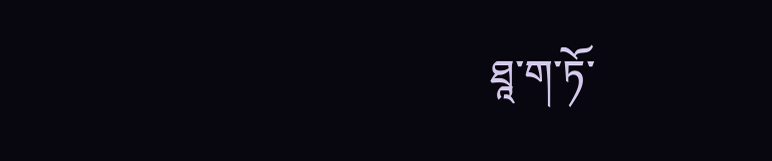ཐཱ་ག་ཏོ་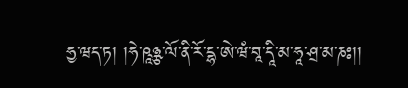ཧྱ་ཝད་ཏ། །ཧེ་ཥཱཉྩ་ལོ་ནི་རོ་དྷ་ཨེ་ཝཾ་བཱ་དཱི་མ་ཧཱ་ཤྲ་མ་ཎཿ།།